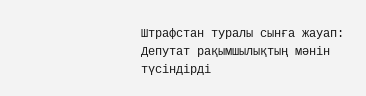Штрафстан туралы сынға жауап: Депутат рақымшылықтың мәнін түсіндірді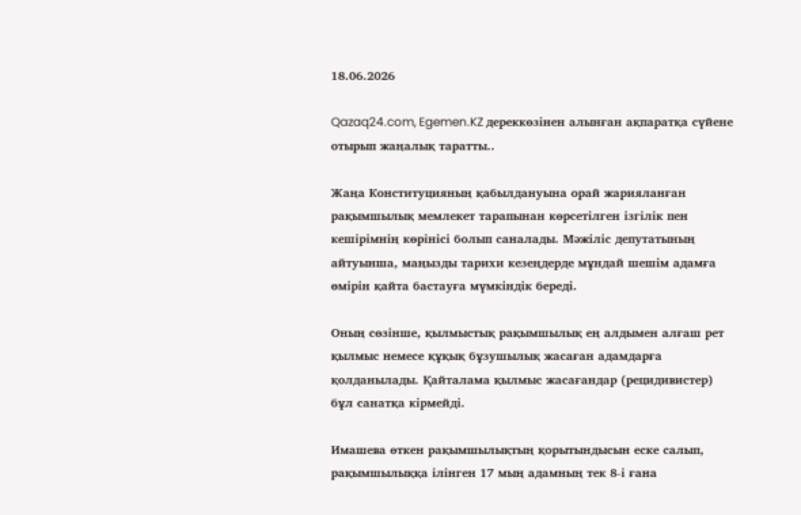18.06.2026

Qazaq24.com, Egemen.KZ дереккөзінен алынған ақпаратқа сүйене отырып жаңалық таратты..

Жаңа Конституцияның қабылдануына орай жарияланған рақымшылық мемлекет тарапынан көрсетілген ізгілік пен кешірімнің көрінісі болып саналады. Мәжіліс депутатының айтуынша, маңызды тарихи кезеңдерде мұндай шешім адамға өмірін қайта бастауға мүмкіндік береді.

Оның сөзінше, қылмыстық рақымшылық ең алдымен алғаш рет қылмыс немесе құқық бұзушылық жасаған адамдарға қолданылады. Қайталама қылмыс жасағандар (рецидивистер) бұл санатқа кірмейді.

Имашева өткен рақымшылықтың қорытындысын еске салып, рақымшылыққа ілінген 17 мың адамның тек 8-і ғана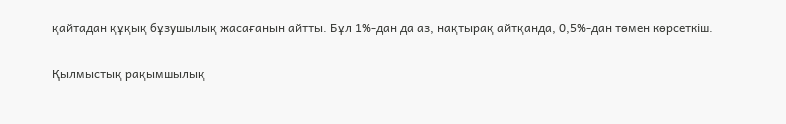қайтадан құқық бұзушылық жасағанын айтты. Бұл 1%-дан да аз, нақтырақ айтқанда, 0,5%-дан төмен көрсеткіш.

Қылмыстық рақымшылық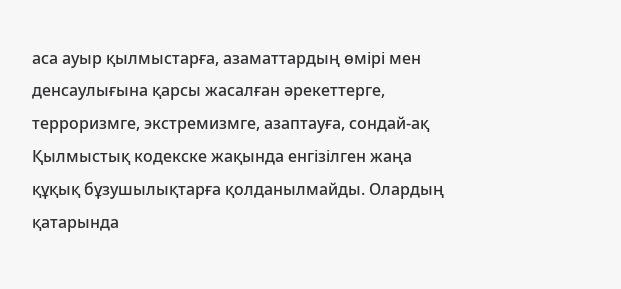аса ауыр қылмыстарға, азаматтардың өмірі мен денсаулығына қарсы жасалған әрекеттерге, терроризмге, экстремизмге, азаптауға, сондай-ақ Қылмыстық кодекске жақында енгізілген жаңа құқық бұзушылықтарға қолданылмайды. Олардың қатарында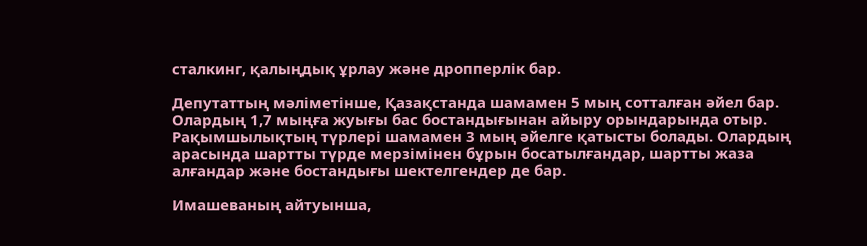сталкинг, қалыңдық ұрлау және дропперлік бар.

Депутаттың мәліметінше, Қазақстанда шамамен 5 мың сотталған әйел бар. Олардың 1,7 мыңға жуығы бас бостандығынан айыру орындарында отыр. Рақымшылықтың түрлері шамамен 3 мың әйелге қатысты болады. Олардың арасында шартты түрде мерзімінен бұрын босатылғандар, шартты жаза алғандар және бостандығы шектелгендер де бар.

Имашеваның айтуынша,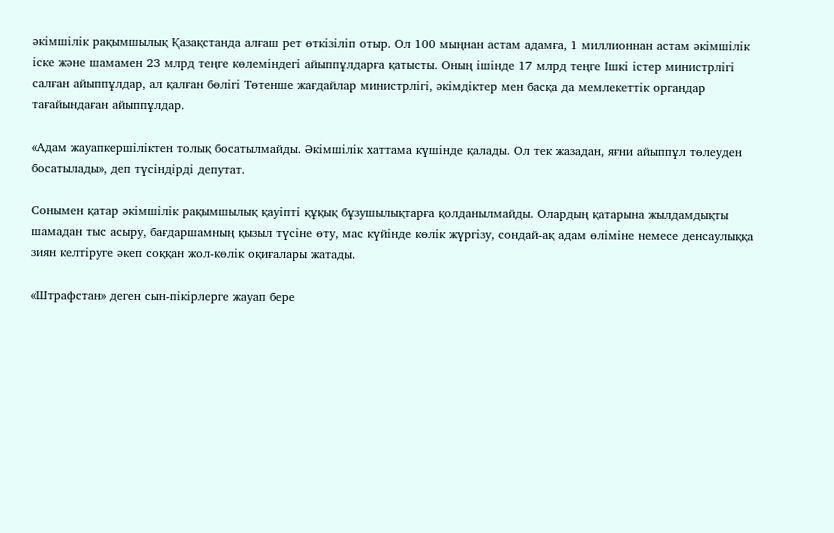әкімшілік рақымшылық Қазақстанда алғаш рет өткізіліп отыр. Ол 100 мыңнан астам адамға, 1 миллионнан астам әкімшілік іске және шамамен 23 млрд теңге көлеміндегі айыппұлдарға қатысты. Оның ішінде 17 млрд теңге Ішкі істер министрлігі салған айыппұлдар, ал қалған бөлігі Төтенше жағдайлар министрлігі, әкімдіктер мен басқа да мемлекеттік органдар тағайындаған айыппұлдар.

«Адам жауапкершіліктен толық босатылмайды. Әкімшілік хаттама күшінде қалады. Ол тек жазадан, яғни айыппұл төлеуден босатылады», деп түсіндірді депутат.

Сонымен қатар әкімшілік рақымшылық қауіпті құқық бұзушылықтарға қолданылмайды. Олардың қатарына жылдамдықты шамадан тыс асыру, бағдаршамның қызыл түсіне өту, мас күйінде көлік жүргізу, сондай-ақ адам өліміне немесе денсаулыққа зиян келтіруге әкеп соққан жол-көлік оқиғалары жатады.

«Штрафстан» деген сын-пікірлерге жауап бере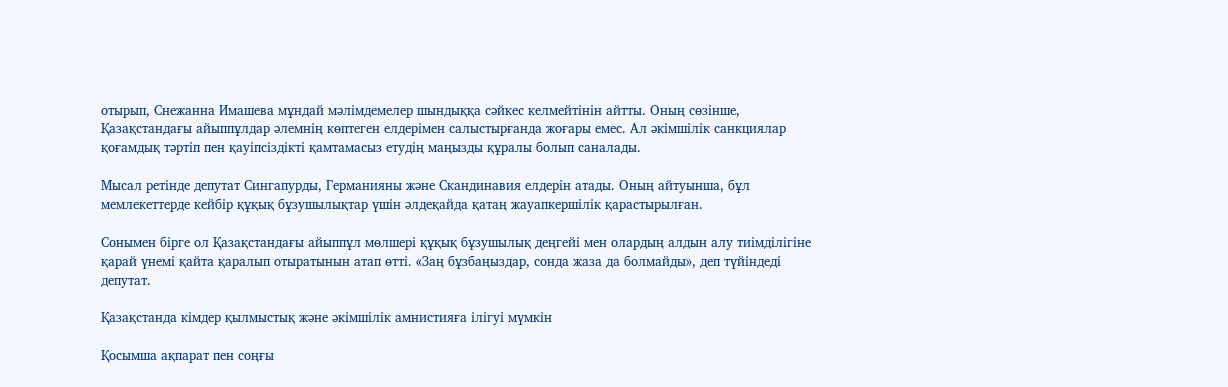отырып, Снежанна Имашева мұндай мәлімдемелер шындыққа сәйкес келмейтінін айтты. Оның сөзінше, Қазақстандағы айыппұлдар әлемнің көптеген елдерімен салыстырғанда жоғары емес. Ал әкімшілік санкциялар қоғамдық тәртіп пен қауіпсіздікті қамтамасыз етудің маңызды құралы болып саналады.

Мысал ретінде депутат Сингапурды, Германияны және Скандинавия елдерін атады. Оның айтуынша, бұл мемлекеттерде кейбір құқық бұзушылықтар үшін әлдеқайда қатаң жауапкершілік қарастырылған.

Сонымен бірге ол Қазақстандағы айыппұл мөлшері құқық бұзушылық деңгейі мен олардың алдын алу тиімділігіне қарай үнемі қайта қаралып отыратынын атап өтті. «Заң бұзбаңыздар, сонда жаза да болмайды», деп түйіндеді депутат.

Қазақстанда кімдер қылмыстық және әкімшілік амнистияға ілігуі мүмкін

Қосымша ақпарат пен соңғы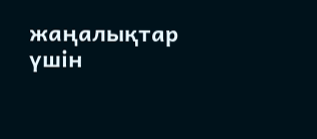жаңалықтар үшін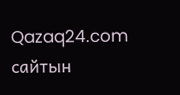Qazaq24.com сайтын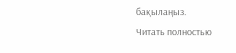бақылаңыз.
Читать полностью